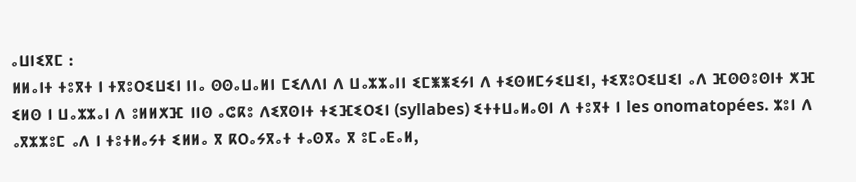ⴰⵡⵏⵉⴳⵎ :
ⵍⵍⴰⵏⵜ ⵜⵓⴳⵜ ⵏ ⵜⴳⵓⵔⵉⵡⵉⵏ ⵏⵏⴰ ⵙⵙⴰⵡⴰⵍⵏ ⵎⵉⴷⴷⵏ ⴷ ⵡⴰⵣⵣⴰⵏⵏ ⵉⵎⵥⵥⵉⵢⵏ ⴷ ⵜⵉⵙⵍⵎⵢⵉⵡⵉⵏ, ⵜⵉⴳⵓⵔⵉⵡⵉⵏ ⴰⴷ ⴼⵙⵙⵓⵙⵏⵜ ⵅⴼ ⵉⵍⵙ ⵏ ⵡⴰⵣⵣⴰⵏ ⴷ ⵓⵍⵍⵅⴼ ⵏⵏⵙ ⴰⵛⴽⵓ ⴷⵉⴳⵙⵏⵜ ⵜⵉⴼⵉⵔⵉⵏ (syllabes) ⵉⵜⵜⵡⴰⵍⴰⵙⵏ ⴷ ⵜⵓⴳⵜ ⵏ les onomatopées. ⵣⵓⵏ ⴷ ⴰⴳⵣⵣⵓⵎ ⴰⴷ ⵏ ⵜⵓⵜⵍⴰⵢⵜ ⵉⵍⵍⴰ ⴳ ⴽⵔⴰⵢⴳⴰⵜ ⵜⴰⵙⴳⴰ ⴳ ⵓⵎⴰⴹⴰⵍ,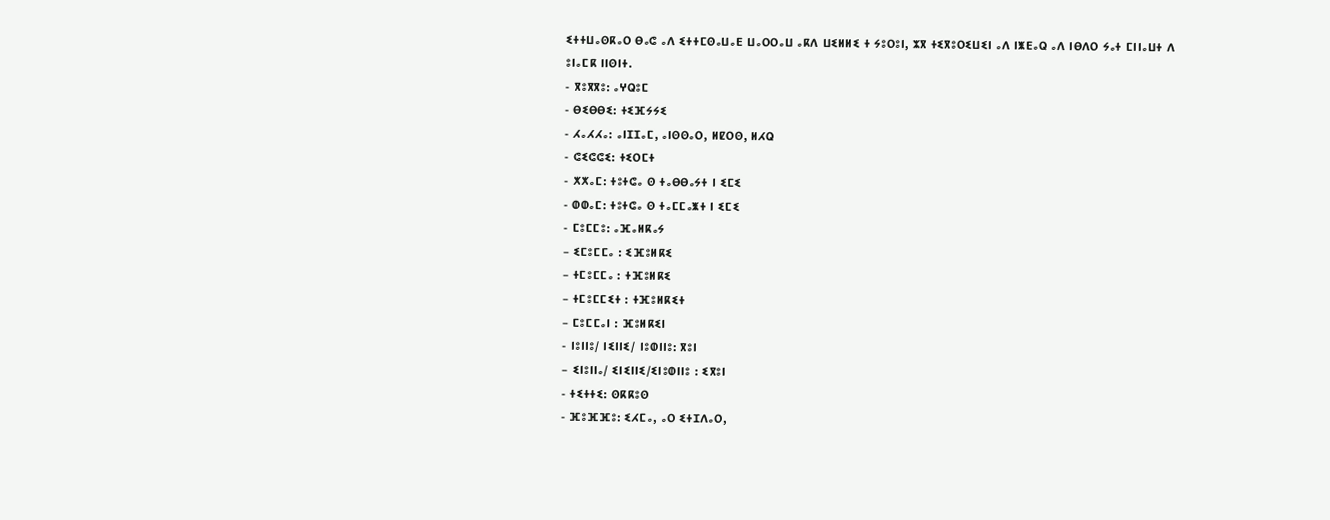ⵉⵜⵜⵡⴰⵙⴽⴰⵔ ⴱⴰⵛ ⴰⴷ ⵉⵜⵜⵎⵙⴰⵡⴰⴹ ⵡⴰⵔⵔⴰⵡ ⴰⴽⴷ ⵡⵉⵍⵍⵉ ⵜ ⵢⵓⵔⵓⵏ, ⵣⴳ ⵜⵉⴳⵓⵔⵉⵡⵉⵏ ⴰⴷ ⵏⵥⴹⴰⵕ ⴰⴷ ⵏⴱⴷⵔ ⵢⴰⵜ ⵎⵏⵏⴰⵡⵜ ⴷ ⵓⵏⴰⵎⴽ ⵏⵏⵙⵏⵜ.
- ⴳⵓⴳⴳⵓ: ⴰⵖⵕⵓⵎ
- ⴱⵉⴱⴱⵉ: ⵜⵉⴼⵢⵢⵉ
- ⵃⴰⵃⵃⴰ: ⴰⵏⵊⵊⴰⵎ, ⴰⵏⵙⵙⴰⵔ, ⵍⵇⵔⵙ, ⵍⵃⵕ
- ⵛⵉⵛⵛⵉ: ⵜⵉⵔⵎⵜ
- ⵅⵅⴰⵎ: ⵜⵓⵜⵛⴰ ⵙ ⵜⴰⴱⴱⴰⵢⵜ ⵏ ⵉⵎⵉ
- ⵀⵀⴰⵎ: ⵜⵓⵜⵛⴰ ⵙ ⵜⴰⵎⵎⴰⵥⵜ ⵏ ⵉⵎⵉ
- ⵎⵓⵎⵎⵓ: ⴰⴼⴰⵍⴽⴰⵢ
– ⵉⵎⵓⵎⵎⴰ : ⵉⴼⵓⵍⴽⵉ
– ⵜⵎⵓⵎⵎⴰ : ⵜⴼⵓⵍⴽⵉ
– ⵜⵎⵓⵎⵎⵉⵜ : ⵜⴼⵓⵍⴽⵉⵜ
– ⵎⵓⵎⵎⴰⵏ : ⴼⵓⵍⴽⵉⵏ
- ⵏⵓⵏⵏⵓ/ ⵏⵉⵏⵏⵉ/ ⵏⵓⵀⵏⵏⵓ: ⴳⵓⵏ
– ⵉⵏⵓⵏⵏⴰ/ ⵉⵏⵉⵏⵏⵉ/ⵉⵏⵓⵀⵏⵏⵓ : ⵉⴳⵓⵏ
- ⵜⵉⵜⵜⵉ: ⵙⴽⴽⵓⵙ
- ⴼⵓⴼⴼⵓ: ⵉⵃⵎⴰ, ⴰⵔ ⵉⵜⵊⴷⴰⵔ,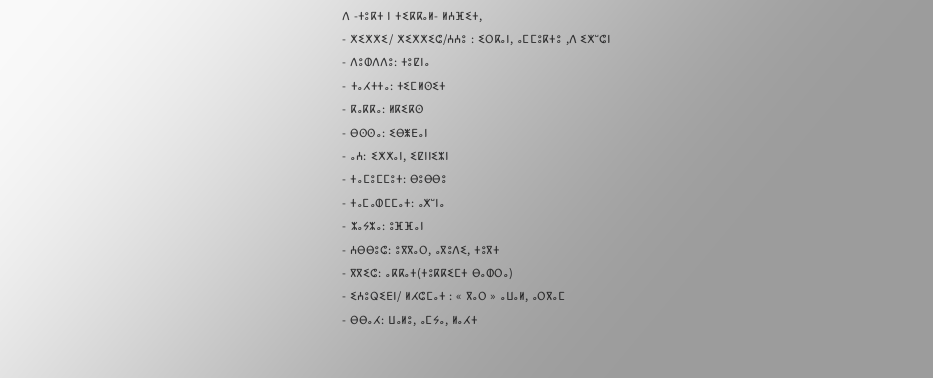ⴷ -ⵜⵓⴽⵜ ⵏ ⵜⵉⴽⴽⴰⵍ- ⵍⵄⴼⵉⵜ,
- ⵅⵉⵅⵅⵉ/ ⵅⵉⵅⵅⵉⵛ/ⵄⵄⵓ : ⵉⵔⴽⴰⵏ, ⴰⵎⵎⵓⴽⵜⵓ ,ⴷ ⵉⵅⵯⵛⵏ
- ⴷⵓⵀⴷⴷⵓ: ⵜⵓⵇⵏⴰ
- ⵜⴰⵃⵜⵜⴰ: ⵜⵉⵎⵍⵙⵉⵜ
- ⴽⴰⴽⴽⴰ: ⵍⴽⵉⴽⵙ
- ⴱⵙⵙⴰ: ⵉⴱⵥⴹⴰⵏ
- ⴰⵄ: ⵉⵅⵅⴰⵏ, ⵉⵇⵏⵏⵉⵣⵏ
- ⵜⴰⵎⵓⵎⵎⵓⵜ: ⴱⵓⴱⴱⵓ
- ⵜⴰⵎⴰⵀⵎⵎⴰⵜ: ⴰⵅⵯⵏⴰ
- ⵣⴰⵢⵣⴰ: ⵓⴼⴼⴰⵏ
- ⵄⴱⴱⵓⵛ: ⵓⴳⴳⴰⵔ, ⴰⴳⵓⴷⵉ, ⵜⵓⴳⵜ
- ⴳⴳⵉⵛ: ⴰⴽⴽⴰⵜ(ⵜⵓⴽⴽⵉⵎⵜ ⴱⴰⵀⵔⴰ)
- ⵉⵄⵓⵕⵉⴹⵏ/ ⵍⵃⵛⵎⴰⵜ : « ⴳⴰⵔ » ⴰⵡⴰⵍ, ⴰⵔⴳⴰⵎ
- ⴱⴱⴰⵃ: ⵡⴰⵍⵓ, ⴰⵎⵢⴰ, ⵍⴰⵃⵜ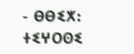- ⴱⴱⵉⵅ: ⵜⵉⵖⵔⵙⵉ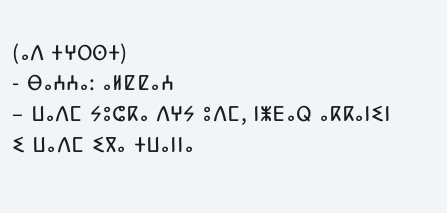(ⴰⴷ ⵜⵖⵔⵙⵜ)
- ⴱⴰⵄⵄⴰ: ⴰⵍⵇⵇⴰⵄ
– ⵡⴰⴷⵎ ⵢⵓⵛⴽⴰ ⴷⵖⵢ ⵓⴷⵎ, ⵏⵥⴹⴰⵕ ⴰⴽⴽⴰⵏⵉⵏ ⵉ ⵡⴰⴷⵎ ⵉⴳⴰ ⵜⵡⴰⵏⵏⴰ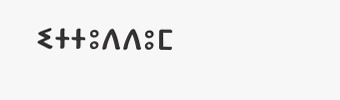ⵉⵜⵜⵓⴷⴷⵓⵎ